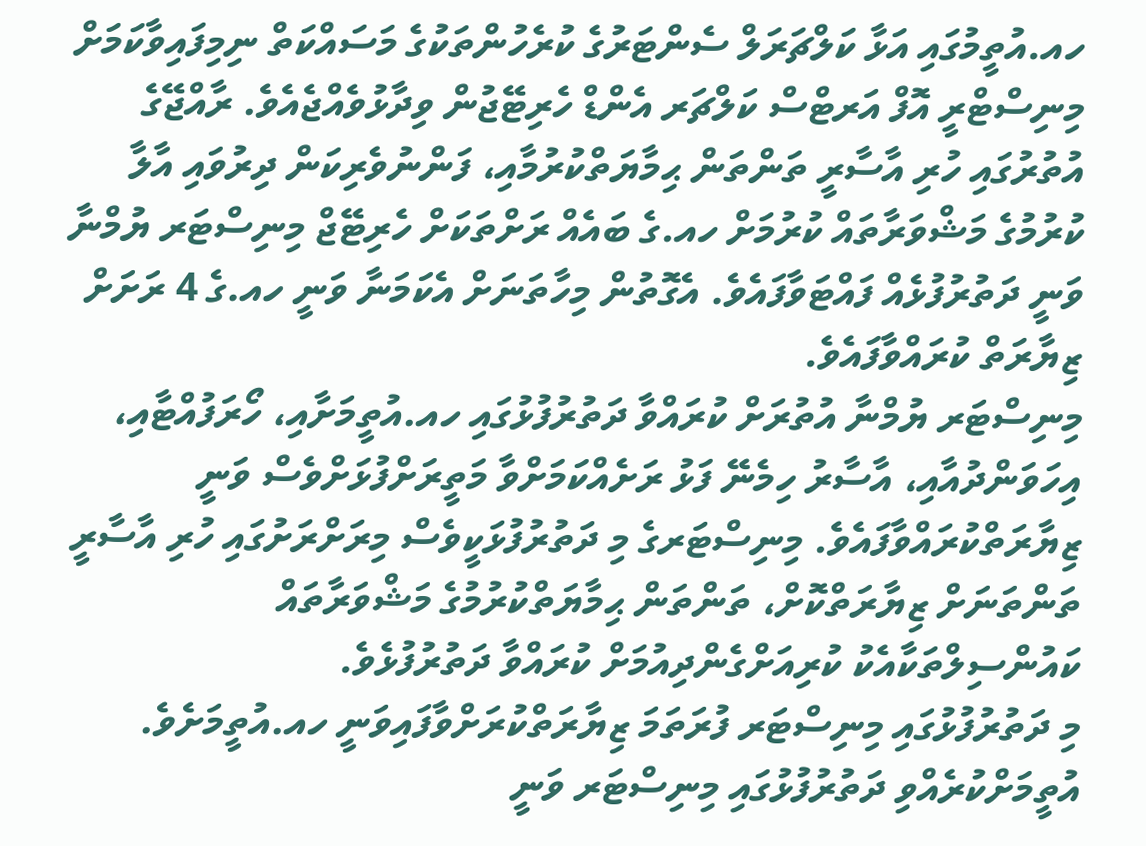ހއ.އުތީމުގައި އަޅާ ކަލްޗަރަލް ސެންޓަރުގެ ކުރެހުންތަކުގެ މަސައްކަތް ނިމިފައިވާކަމަށް މިނިސްޓްރީ އޮފް އަރޓްސް ކަލްޗަރ އެންޑް ހެރިޓޭޖުން ވިދާޅުވެއްޖެއެވެ. ރާއްޖޭގެ އުތުރުގައި ހުރި އާސާރީ ތަންތަން ޙިމާޔަތްކުރުމާއި، ފަންނުވެރިކަން ދިރުވައި އާލާ ކުރުމުގެ މަޝްވަރާތައް ކުރުމަށް ހއ.ގެ ބައެއް ރަށްތަކަށް ހެރިޓޭޖް މިނިސްޓަރ ޔުމްނާ ވަނީ ދަތުރުފުޅެއް ފައްޓަވާފައެވެ. އެގޮތުން މިހާތަނަށް އެކަމަނާ ވަނީ ހއ.ގެ 4 ރަށަށް ޒިޔާރަތް ކުރައްވާފައެވެ.
މިނިސްޓަރ ޔުމްނާ އުތުރަށް ކުރައްވާ ދަތުރުފުޅުގައި ހއ.އުތީމަށާއި، ހޯރަފުއްޓާއި، އިހަވަންދުއާއި، އާސާރު ހިމެނޭ ފަޅު ރަށެއްކަމަށްވާ މަތީރަށްފުޅަށްވެސް ވަނީ ޒިޔާރަތްކުރައްވާފައެވެ. މިނިސްޓަރގެ މި ދަތުރުފުޅަކީވެސް މިރަށްރަށުގައި ހުރި އާސާރީ ތަންތަނަށް ޒިޔާރަތްކޮށް، ތަންތަން ޙިމާޔަތްކުރުމުގެ މަޝްވަރާތައް ކައުންސިލްތަކާއެކު ކުރިއަށްގެންދިއުމަށް ކުރައްވާ ދަތުރުފުޅެވެ.
މި ދަތުރުފުޅުގައި މިނިސްޓަރ ފުރަތަމަ ޒިޔާރަތްކުރަށްވާފައިވަނީ ހއ.އުތީމަށެވެ. އުތީމަށްކުރެއްވި ދަތުރުފުޅުގައި މިނިސްޓަރ ވަނީ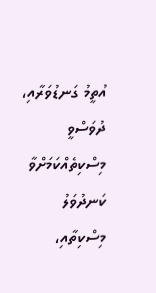އުތީމު ގަނޑުވަރާއި، ދުވަސްވީ މިސްކިތެއްކަމަށްވާ ކަނދުވަލު މިސްކިތާއި،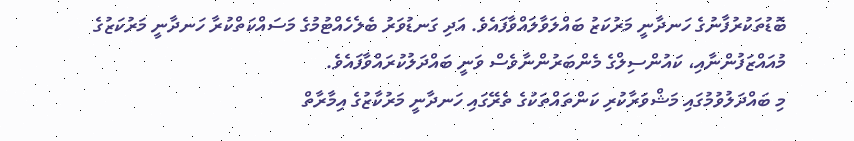ބޮޑުތަކުރުފާނުގެ ހަނދާނީ މަރުކަޒު ބައްލަވާލައްވާފައެވެ. އަދި ގަނޑުވަރު ބެލެހެއްޓުމުގެ މަސައްކަތްކުރާ ހަނދާނީ މަރުކަޒުގެ މުއައްޒަފުންނާއި، ކައުންސިލްގެ މެންބަރުންނާވެސް ވަނީ ބައްދަލުކުރައްވާފައެވެ.
މި ބައްދަލުވުމުގައި މަޝްވަރާކުރި ކަންތައްތަކުގެ ތެރޭގައި ހަނދާނީ މަރުކާޒުގެ އިމާރާތް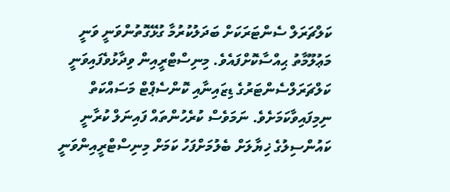ކަލްޗަރަލް ސެންޓަރަކަށް ބަދަލުކުރުމާ ގުޅޭގޮތުންވަނީ ވަނީ މަޢުލޫމާތު ޙިއްސާކޮށްފައެވެ. މިނިސްޓްރީއިން ވިދާޅުވެފައިވަނީ ކަލްޗަރަލްސެންޓަރުގެ ޑިޒައިނާއި ކޮންސެޕްޓް މަސައްކަތް ނިމިފައިވާކަމަށެވެ. ނަމަވެސް ކުރެހުންތައް ފައިނަލް ކުރާނީ ކައުންސިލުގެ ޚިޔާލަށް ބެލުމަށްފަހު ކަމަށް މިނިސްޓްރީއިންވަނީ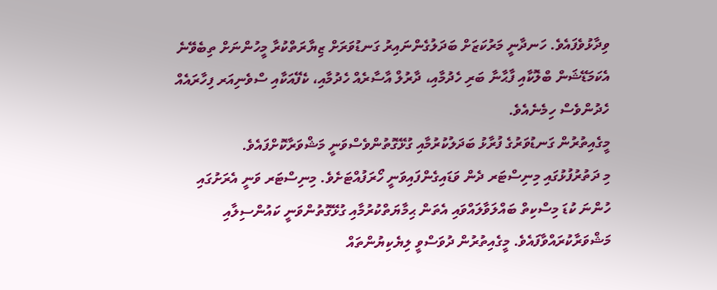ވިދާޅުވެފައެވެ. ހަނދާނީ މަރުކަޒަށް ބަދަލުގެންނައިރު ގަނޑުވަރަށް ޒިޔާރަތްކުރާ މީހުންނަށް ތިބެވޭނެ އެކަމަޑޭޝަން ބްލޮކާއި ފާޙާނާ ބަރި ހެދުމާއި، ދާރުލް އާސާރެއް ހެދުމާއި، ކެފޭއަކާއި ސްވެނިއަރ ފިހާރައެއް ހެދުންވެސް ހިމެނެއެވެ.
މީގެއިތުރުން ގަނޑުވަރުގެ ފުރާޅު ބަދަލުކުރުމާއި ގުޅޭގޮތުންވެސްވަނީ މަޝްވަރާކޮށްފައެވެ.
މި ދަތުރުފުޅުގައި މިނިސްޓަރ ދެން ވަޑައިގެންފައިވަނީ ހޯރަފުއްޓަށެވެ. މިނިސްޓަރ ވަނީ އެރަށުގައި ހުންނަ ކުޑަ މިސްކިތް ބައްލަވާލައްވައި އެތަން ޙިމާޔަތްކުރުމާއި ގުޅޭގޮތުންވަނީ ކައުންސިލާއި މަޝްވަރާކުރައްވާފައެވެ. މީގެއިތުރުން ދުވަސްވީ ލިޔެކިޔުންތައް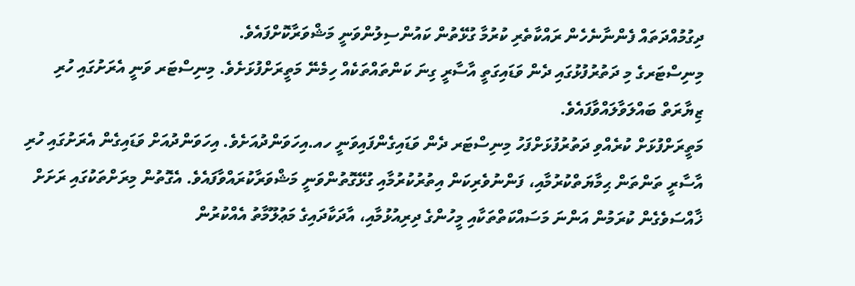ދިގުމުއްދަތައް ފެންނާނެހެން ރައްކާތެރި ކުރުމާ ގުޅޭތުން ކައުންސިލުންވަނީ މަޝްވަރާކޮށްފައެވެ.
މިނިސްޓަރގެ މި ދަތުރުފުޅުގައި ދެން ވަޑައިގަތީ އާސާރީ ގިނަ ކަންތައްތަކެއް ހިމެނޭ މަތީރަށްފުޅަށެވެ. މިނިސްޓަރ ވަނީ އެރަށުގައި ހުރި ޒިޔާރަތް ބައްލަވާލައްވާފައެވެ.
މަތީރަށްފުޅަށް ކުރެއްވި ދަތުރުފުޅަށްފަހު މިނިސްޓަރ ދެން ވަޑައިގެންފައިވަނީ ހއ.އިހަވަންދުއަށެވެ. އިހަވަންދުއަށް ވަޑައިގެން އެރަށުގައި ހުރި އާސާރީ ތަންތަން ޙިމާޔަތްކުރުމާއި، ފަންނުވެރިކަން އިތުރުކުރުމާއި ގުޅޭގޮތުންވަނީ މަޝްވަރާކުރައްވާފައެވެ. އެގޮތުން މިރަށްތަކުގައި ރަށަށް ޚާއްސަވެގެން ކުރަމުން އަންނަ މަސައްކަތްތަކާއި މީހުންގެ ދިރިއުޅުމާއި، އާދަކާދައިގެ މަޢުލޫމާތު އެއްކުރުން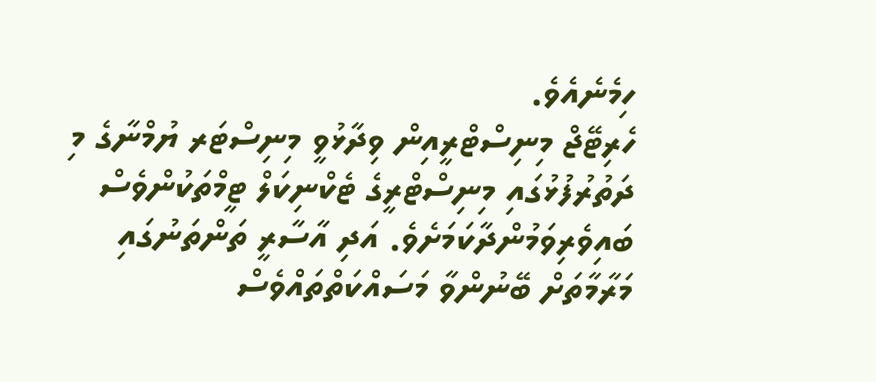ހިމެނެއެވެ.
ހެރިޓޭޖް މިނިސްޓްރީއިން ވިދާޅުވީ މިނިސްޓަރ ޔުމްނާގެ މި ދަތުރުފުޅުގައި މިނިސްޓްރީގެ ޓެކްނިކަލް ޓީމްތަކުންވެސް ބައިވެރިވަމުންދާކަމަށެވެ. އަދި އާސާރީ ތަންތަނުގައި މަރާމާތަށް ބޭނުންވާ މަސައްކަތްތައްވެސް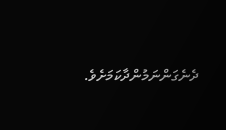ދެނެގަންނަމުންދާކަމަށެވެ.